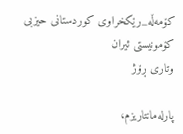کۆمەڵە_رێكخراوی كوردستانی حیزبی كۆمونیستی ئیران
وتاری ڕۆژ

پارلەمانتاریزم،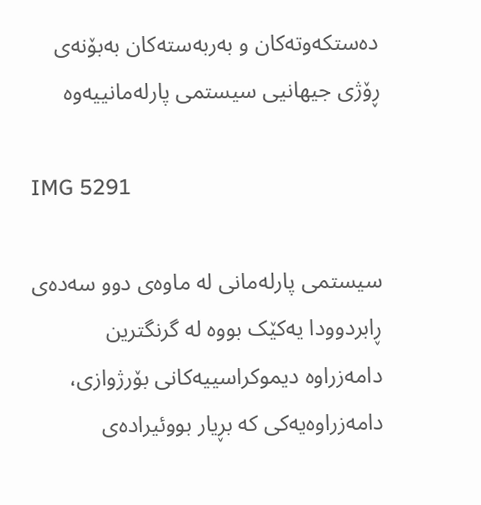دەستکەوتەکان و بەربەستەکان بەبۆنەی ڕۆژی جیھانیی سیستمی پارلەمانییەوە

IMG 5291

سیستمی پارلەمانی لە ماوەی دوو سەدەی ڕابردوودا یەکێک بووە لە گرنگترین دامەزراوە دیموکراسییەکانی بۆرژوازی، دامەزراوەیەکی کە بڕیار بووئیرادەی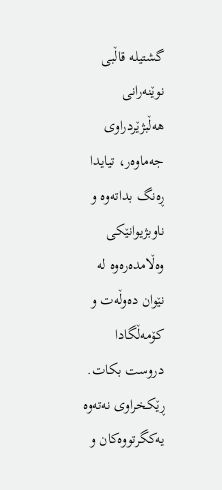گشتیلە قاڵبی نوێنەرانی ھەڵبژێردراوی جەماوەر، تیایدا ڕەنگ بداتەوە و ناوبژیوانێکی وەڵامدەرەوە لە نێوان دەوڵەت و کۆمەڵگادا دروست بکات. ڕێکخراوی نەتەوە یەکگرتووەکان و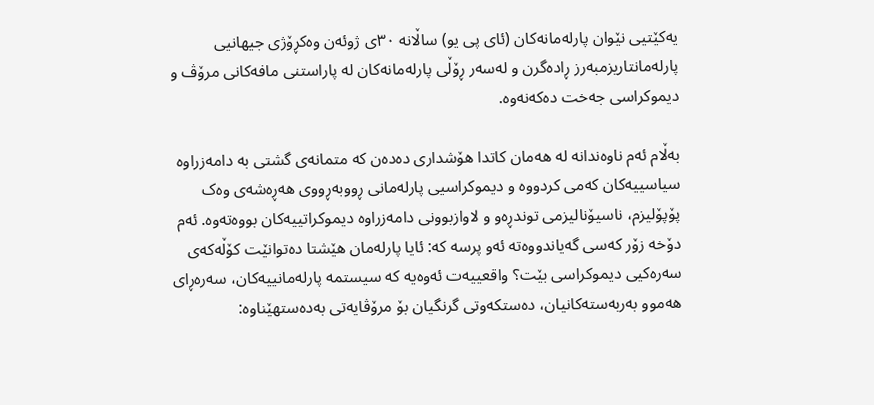یەکێتیی نێوان پارلەمانەکان (ئای پی یو) ساڵانە ٣٠ی ژوئەن وەکڕۆژی جیھانیی پارلەمانتاریزمبەرز ڕادەگرن و لەسەر ڕۆڵی پارلەمانەکان لە پاراستنی مافەکانی مرۆڤ و دیموکراسی جەخت دەکەنەوە.

بەڵام ئەم ناوەندانە لە ھەمان کاتدا ھۆشداری دەدەن کە متمانەی گشتی بە دامەزراوە سیاسییەکان کەمی کردووە و دیموکراسیی پارلەمانی ڕووبەڕووی ھەڕەشەی وەک پۆپۆلیزم، ناسیۆنالیزمی توندڕەو و لاوازبوونی دامەزراوە دیموکراتییەکان بووەتەوە. ئەم دۆخە زۆر کەسی گەیاندووەتە ئەو پرسە کە: ئایا پارلەمان ھێشتا دەتوانێت کۆڵەکەی سەرەکیی دیموکراسی بێت؟ واقعییەت ئەوەیە کە سیستمە پارلەمانییەکان، سەرەڕای ھەموو بەربەستەکانیان، دەستکەوتی گرنگیان بۆ مرۆڤایەتی بەدەستھێناوە: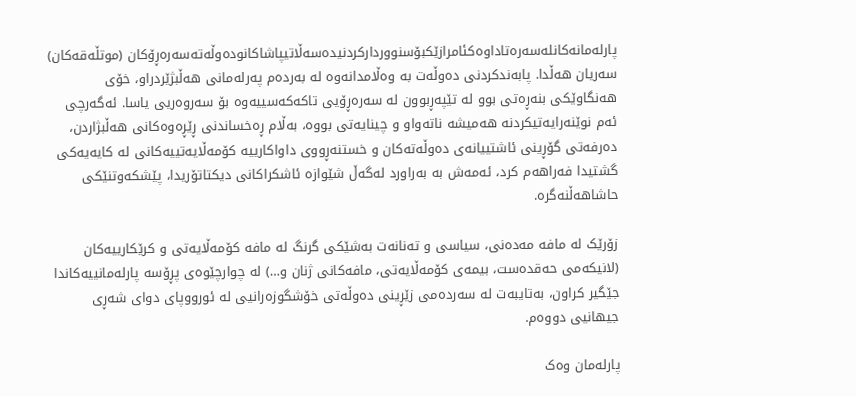پارلەمانەکانلەسەرەتاداوەکئامرازێکبۆسنووردارکردنیدەسەڵاتیپاشاکانودەوڵەتەسەرەڕۆکان (موتڵەقەکان) سەریان ھەڵدا. پابەندکردنی دەوڵەت بە وەڵامدانەوە لە بەردەم پەرلەمانی ھەڵبژێردراو، خۆی ھەنگاوێکی بنەڕەتی بوو لە تێپەڕبوون لە سەرەڕۆیی تاکەکەسییەوە بۆ سەروەریی یاسا. ئەگەرچی ئەم نوێنەرایەتیکردنە ھەمیشە ناتەواو و چینایەتی بووە، بەڵام ڕەخساندنی ڕێڕەوەکانی ھەڵبژاردن، دەرفەتی گۆڕینی ئاشتییانەی دەوڵەتەکان و خستنەڕووی داواکارییە کۆمەڵایەتییەکانی لە کایەیەکی گشتیدا فەراھەم کرد، ئەمەش بە بەراورد لەگەڵ شێوازە ئاشکراکانی دیکتاتۆریدا، پێشکەوتنێکی حاشاھەڵنەگرە.

زۆرێک لە مافە مەدەنی، سیاسی و تەنانەت بەشێکی گرنگ لە مافە کۆمەڵایەتی و کرێکارییەکان (لانیکەمی حەقدەست، بیمەی کۆمەڵایەتی، مافەکانی ژنان و…) لە چوارچێوەی پڕۆسە پارلەمانییەکاندا جێگیر کراون، بەتایبەت لە سەردەمی زێڕینی دەوڵەتی خۆشگوزەرانیی لە ئورووپای دوای شەڕی جیھانیی دووەم.

پارلەمان وەک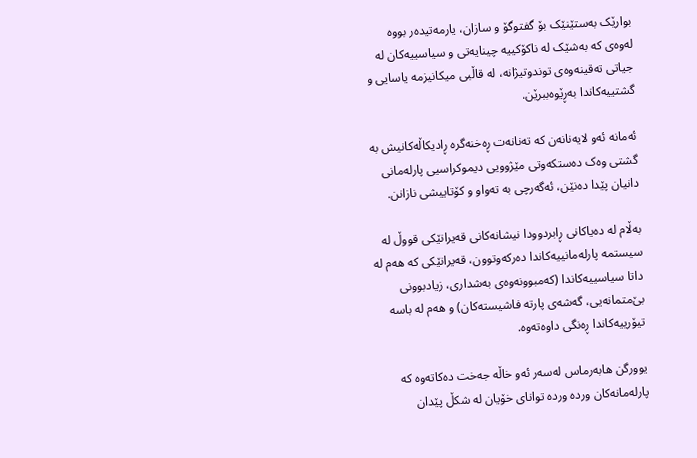بوارێک بەستێنێک بۆ گفتوگۆ و سازان، یارمەتیدەر بووە لەوەی کە بەشێک لە ناكۆكییە چینایەتی و سیاسییەکان لە جیاتی تەقینەوەی توندوتیژانە، لە قاڵبی میکانیزمە یاسایی و گشتییەکاندا بەڕێوەببرێن.

ئەمانە ئەو لایەنانەن کە تەنانەت ڕەخنەگرە ڕادیکاڵەکانیش بە گشتی وەک دەستکەوتی مێژوویی دیموکراسیی پارلەمانی دانیان پێدا دەنێن، ئەگەرچی بە تەواو و کۆتاییشی نازانن.

بەڵام لە‌ ده‌یاكانی ڕابردوودا نیشانەکانی قەیرانێکی قووڵ لە سیستمە پارلەمانییەکاندا دەرکەوتوون، قەیرانێکی کە ھەم لە داتا سیاسییەکاندا (کەمبوونەوەی بەشداری، زیادبوونی بێ‌متمانەیی، گەشەی پارتە فاشیستەکان) و ھەم لە باسە تیۆرییەکاندا ڕەنگی داوەتەوە.

یوورگن هابەرماس لەسەر ئەو خاڵە جەخت دەکاتەوە کە پارلەمانەکان وردە وردە توانای خۆیان لە شکڵ پێدان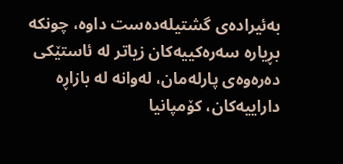بەئیرادەی گشتیلەدەست داوە، چونکە بڕیارە سەرەکییەکان زیاتر لە ئاستێکی دەرەوەی پارلەمان، لەوانە لە بازاڕە داراییەکان، کۆمپانیا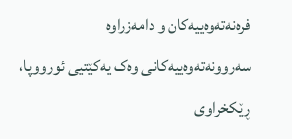فرەنەتەوەییەکان و دامەزراوە سەروونەتەوەییەکانی وەک یەکێتیی ئورووپا، ڕێکخراوی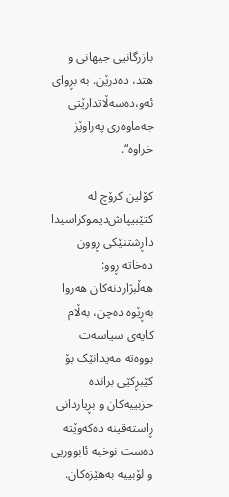بازرگانیی جیھانی و هتد، دەدرێن. بە بڕوای ئەو،دەسەڵاتدارێتی جەماوەری پەراوێز خراوە“.

کۆلین کرۆچ لە کتێبیپاش‌دیموکراسیدا داڕشتنێکی ڕوون دەخاتە ڕوو: ھەڵبژاردنەکان ھەروا بەڕێوە دەچن، بەڵام کایەی سیاسەت بووەتە مەیدانێک بۆ کێبڕکێی براندە حزبییەکان و بڕیاردانی ڕاستەقینە دەکەوێتە دەست نوخبە ئابووریی و لۆبییە بەھێزەکان.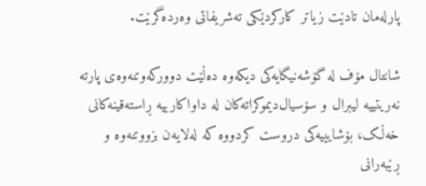پارلەمان تادێت زیاتر کارکردێکی تەشریفاتی وەردەگرێت.

شانتال مۆف لە گۆشەنیگایەکی دیکەوە دەڵێت دوورکەوتنەوەی پارتە نەریتییە لیبرال و سۆسیال‌دیموکراتەکان لە داواکارییە ڕاستەقینەکانی خەڵک، بۆشایییەکی دروست کردووە کە لەلایەن بزووتنەوە و ڕێبەرانی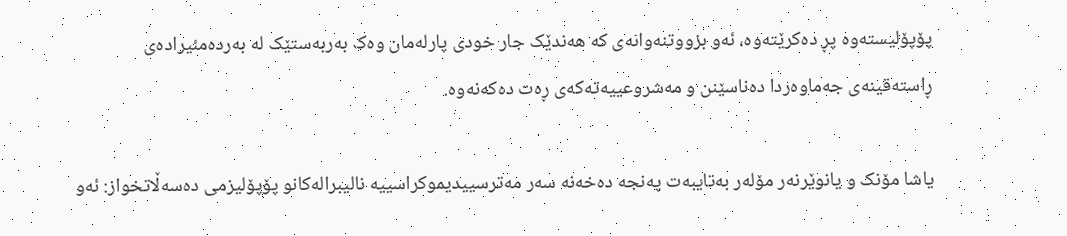پۆپۆلیستەوە پڕ دەکرێتەوە، ئەو بزووتنەوانەی کە ھەندێک جار خودی پارلەمان وەک بەربەستێک لە بەردەمئیرادەی ڕاستەقینەی جەماوەردا دەناسێنن و مەشروعییەتەکەی ڕەت دەکەنەوە.

یاشا مۆنک و یانوێرنەر مۆلەر بەتایبەت پەنجە دەخەنە سەر مەترسییدیموکراسییە نالیبرالەکانو پۆپۆلیزمی دەسەڵاتخواز: ئەو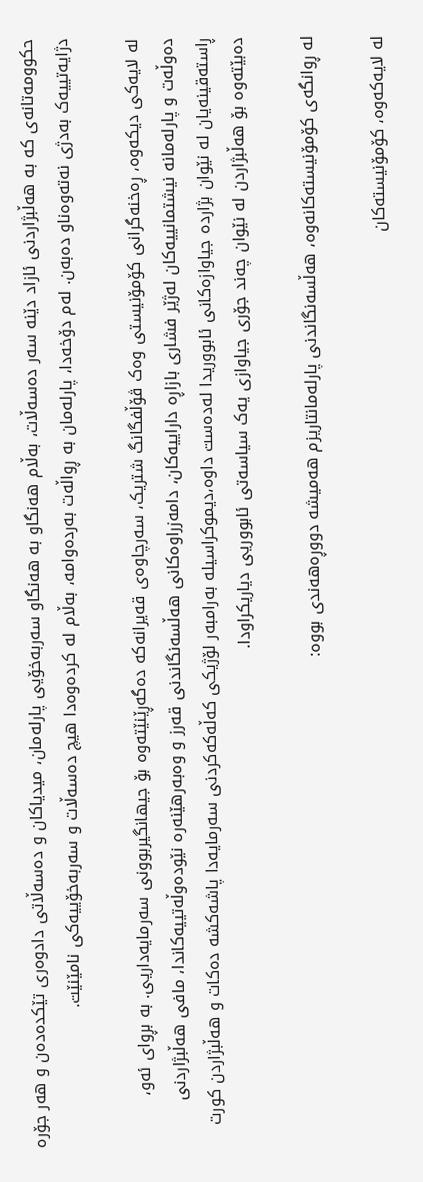حکوومەتانەی کە بە ھەڵبژاردنی ئازاد دێنە سەر دەسەڵات، بەڵام ھەنگاو بە ھەنگاو سەربەخۆیی پارلەمان، میدیاکان و دەسەڵاتی دادوەری تێکدەدەن و ھەر جۆرە دژایەتییەک بەدژی نەتەوەناو دەبەن. لەم دۆخەدا، پارلەمان بە ڕواڵەت بەردەوامە، بەڵام لە کردەوەدا هیچ دەسەڵات و سەربەخۆییەکی نامێنێت.

له‌ لایه‌كی دیكه‌وه‌، ڕه‌خنه‌گرانی کۆمۆنیستی وەک ڤۆڵفگانگ شتریک، سەرچاوەی قەیرانەکە دەگەڕێنێتەوە بۆ جیھانگیربوونی سەرمایەداریی. بە بڕوای ئەو، دەوڵەت و پارلەمانە نیشتمانییەکان لەژێر فشاری بازاڕە داراییەکان، دامەزراوەکانی ھەڵسەنگاندنی قەرز و وەبەرھێنەرە نێودەوڵەتییەکاندا، مافی ھەڵبژاردنی ڕاستەقینەیان لە نێوان بژاردە جیاوازەکانی ئابووریدا لەدەست داوە،دیموکراسیلە بەرامبەر لۆژیکی کەڵەکەکردنی سەرمایەدا پاشەکشە دەکات و ھەڵبژاردن کورت دەبێتەوە بۆ ھەڵبژاردن لە نێوان چەند جۆری جیاوازی یەک سیاسەتی ئابووریی دیاریکراودا.

لە ڕوانگەی کۆمۆنیستەکانەوە، ھەڵسەنگاندنی پارلەمانتاریزم ھەمیشە دووڕەهەندی بووە:

لە لایەکەوە، کۆمۆنیستەکان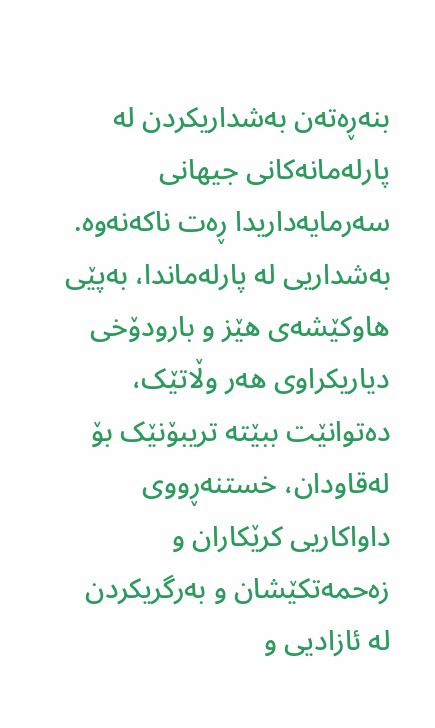بنەڕەتەن بەشداریکردن لە پارلەمانەکانی جیھانی سەرمایەداریدا ڕەت ناکەنەوە. بەشداریی لە پارلەماندا، بەپێی ھاوکێشەی ھێز و بارودۆخی دیاریکراوی هەر وڵاتێک، دەتوانێت ببێتە تریبۆنێک بۆ لەقاودان، خستنەڕووی داواکاریی کرێکاران و زەحمەتکێشان و بەرگریکردن لە ئازادیی و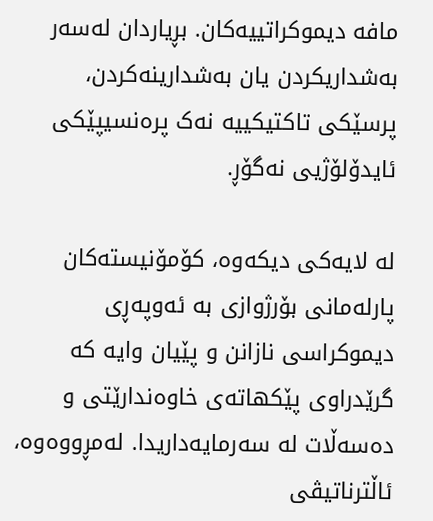مافە دیموکراتییەکان. بڕیاردان لەسەر بەشداریکردن یان بەشدارینەکردن، پرسێکی تاکتیکییە نەک پرەنسیپێکی ئایدۆلۆژیی نەگۆڕ.

لە لایەکی دیکەوە، کۆمۆنیستەکان پارلەمانی بۆرژوازی بە ئەوپەڕی دیموکراسی نازانن و پێیان وایە کە گرێدراوی پێکھاتەی خاوەندارێتی و دەسەڵات لە سەرمایەداریدا. لەمڕووەوە، ئاڵترناتیڤی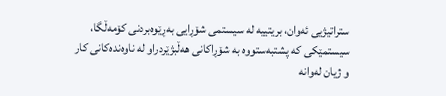ستراتیژیی ئەوان، بریتییە لە سیستمی شۆڕایی بەڕێوەبردنی کۆمەڵگا، سیستمێکی کە پشتبەستووە بە شۆڕاکانی ھەڵبژێردراو لە ناوەندەکانی کار و ژیان لەوانە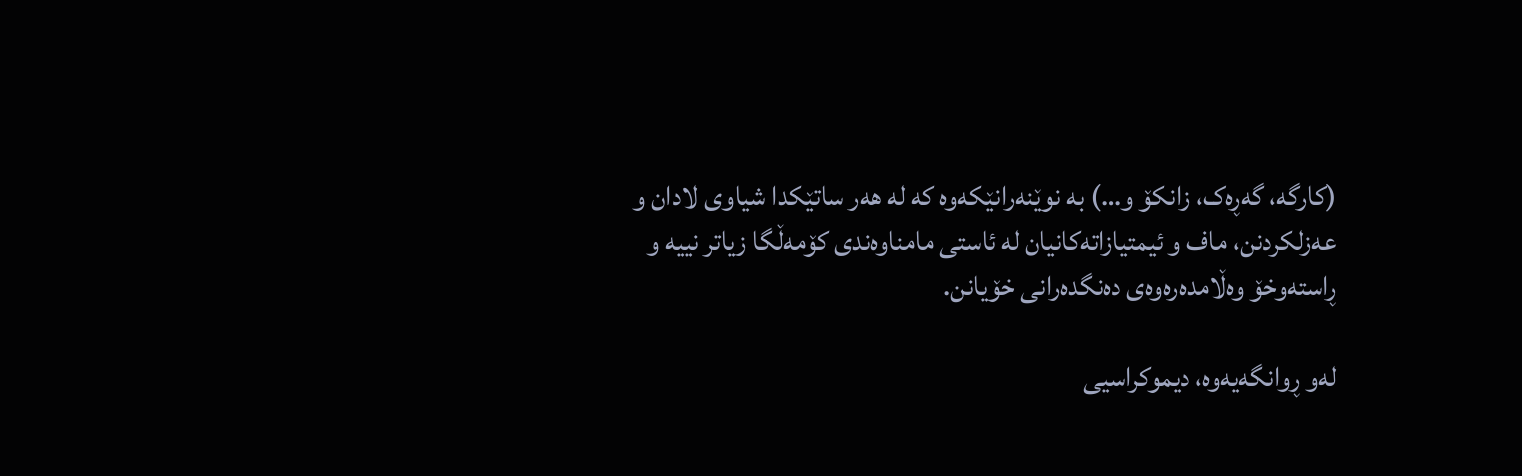(کارگە، گەڕەک، زانکۆ و…) بە نوێنەرانێکەوە کە لە هەر ساتێکدا شیاوی لادان و عەزلکردنن، ماف و ئیمتیازاتەکانیان لە ئاستی مامناوەندی کۆمەڵگا زیاتر نییە و ڕاستەوخۆ وەڵامدەرەوەی دەنگدەرانی خۆیانن.

لەو ڕوانگەیەوە، دیموکراسیی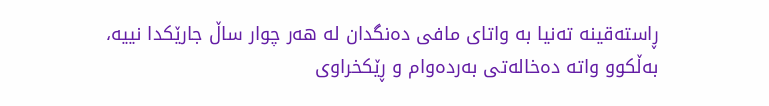ڕاستەقینە تەنیا بە واتای مافی دەنگدان لە هەر چوار ساڵ جارێکدا نییە، بەڵکوو واتە دەخالەتی بەردەوام و ڕێکخراوی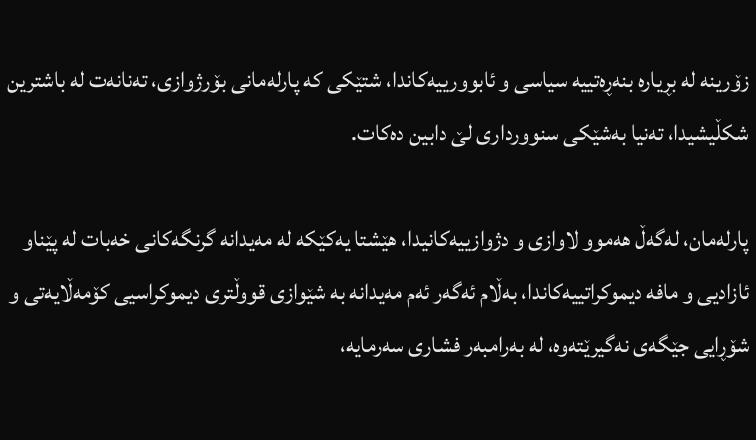زۆرینە لە بڕیارە بنەڕەتییە سیاسی و ئابوورییەکاندا، شتێکی کە پارلەمانی بۆرژوازی، تەنانەت لە باشترین شکڵیشیدا، تەنیا بەشێکی سنوورداری لێ دابین دەکات.

پارلەمان، لەگەڵ ھەموو لاوازی و دژوازییەکانیدا، ھێشتا یەکێکە لە مەیدانە گرنگەکانی خەبات لە پێناو ئازادیی و مافە دیموکراتییەکاندا، بەڵام ئەگەر ئەم مەیدانە بە شێوازی قووڵتری دیموکراسیی کۆمەڵایەتی و شۆڕایی جێگەی نەگیرێتەوە، لە بەرامبەر فشاری سەرمایە،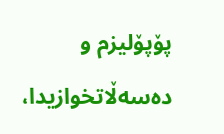پۆپۆلیزم و دەسەڵاتخوازیدا،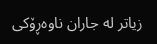زیاتر لە جاران ناوەڕۆکی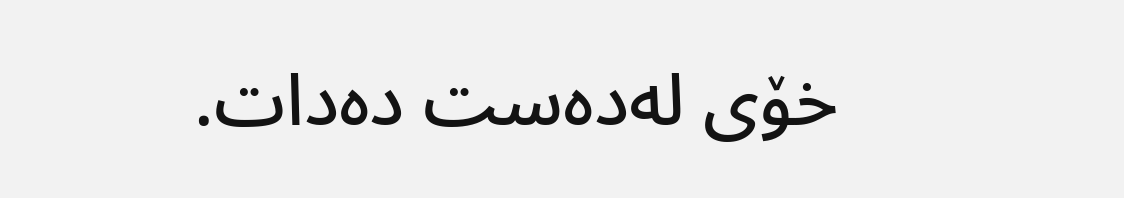خۆی لەدەست دەدات.